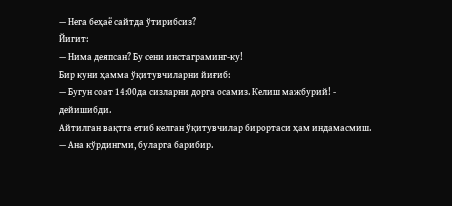— Нега беҳаё сайтда ўтирибсиз?
Йигит:
— Нима деяпсан? Бу сени инстаграминг-ку!
Бир куни ҳамма ўқитувчиларни йиғиб:
— Бугун соат 14:00да сизларни дорга осамиз. Келиш мажбурий! - дейишибди.
Айтилган вақтга етиб келган ўқитувчилар бирортаси ҳам индамасмиш.
— Ана кўрдингми, буларга барибир.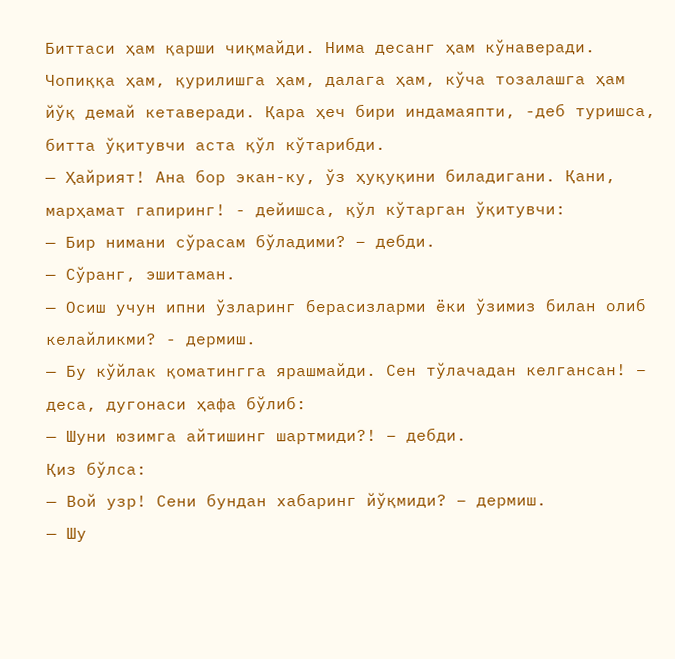Биттаси ҳам қарши чиқмайди. Нима десанг ҳам кўнаверади. Чопиққа ҳам, қурилишга ҳам, далага ҳам, кўча тозалашга ҳам йўқ демай кетаверади. Қара ҳеч бири индамаяпти, -деб туришса, битта ўқитувчи аста қўл кўтарибди.
— Ҳайрият! Ана бор экан-ку, ўз ҳуқуқини биладигани. Қани, марҳамат гапиринг! - дейишса, қўл кўтарган ўқитувчи:
— Бир нимани сўрасам бўладими? – дебди.
— Сўранг, эшитаман.
— Осиш учун ипни ўзларинг берасизларми ёки ўзимиз билан олиб келайликми? - дермиш.
— Бу кўйлак қоматингга ярашмайди. Сен тўлачадан келгансан! – деса, дугонаси ҳафа бўлиб:
— Шуни юзимга айтишинг шартмиди?! – дебди.
Қиз бўлса:
— Вой узр! Сени бундан хабаринг йўқмиди? – дермиш.
— Шу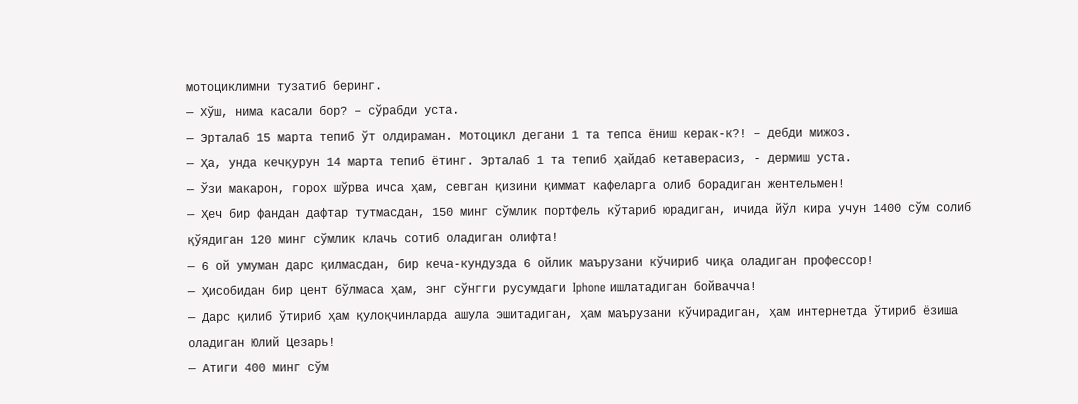мотоциклимни тузатиб беринг.
— Хўш, нима касали бор? – сўрабди уста.
— Эрталаб 15 марта тепиб ўт олдираман. Мотоцикл дегани 1 та тепса ёниш керак-к?! – дебди мижоз.
— Ҳа, унда кечқурун 14 марта тепиб ётинг. Эрталаб 1 та тепиб ҳайдаб кетаверасиз, - дермиш уста.
— Ўзи макарон, горох шўрва ичса ҳам, севган қизини қиммат кафеларга олиб борадиган жентельмен!
— Ҳеч бир фандан дафтар тутмасдан, 150 минг сўмлик портфель кўтариб юрадиган, ичида йўл кира учун 1400 сўм солиб қўядиган 120 минг сўмлик клачь сотиб оладиган олифта!
— 6 ой умуман дарс қилмасдан, бир кеча-кундузда 6 ойлик маърузани кўчириб чиқа оладиган профессор!
— Ҳисобидан бир цент бўлмаса ҳам, энг сўнгги русумдаги Iphone ишлатадиган бойвачча!
— Дарс қилиб ўтириб ҳам қулоқчинларда ашула эшитадиган, ҳам маърузани кўчирадиган, ҳам интернетда ўтириб ёзиша оладиган Юлий Цезарь!
— Атиги 400 минг сўм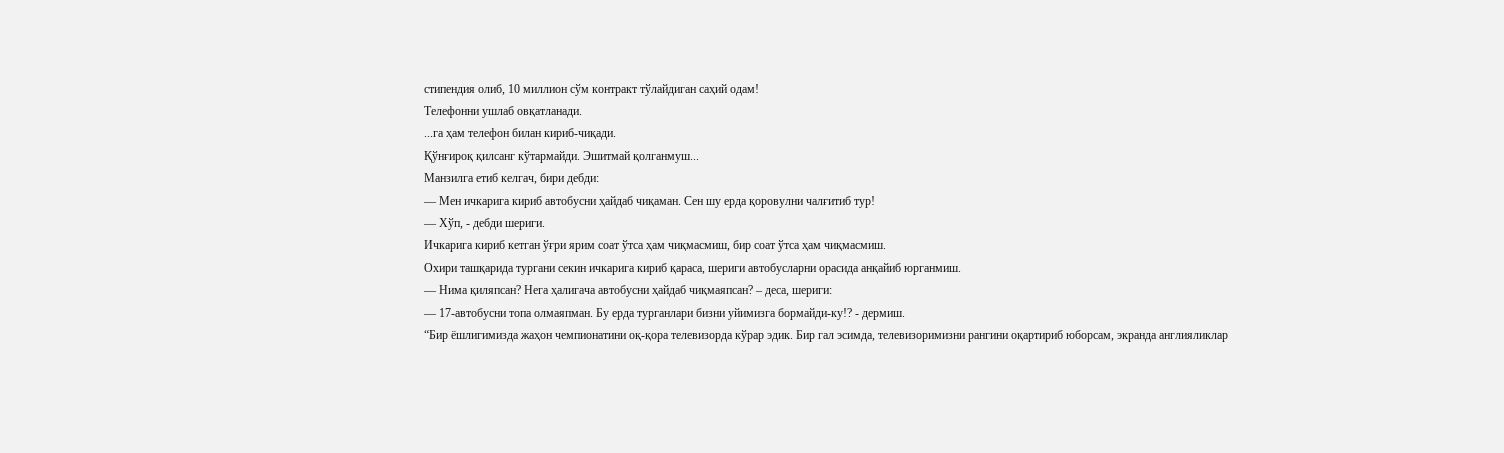стипендия олиб, 10 миллион сўм контракт тўлайдиган саҳий одам!
Телефонни ушлаб овқатланади.
...га ҳам телефон билан кириб-чиқади.
Қўнғироқ қилсанг кўтармайди. Эшитмай қолганмуш...
Манзилга етиб келгач, бири дебди:
— Мен ичкарига кириб автобусни ҳайдаб чиқаман. Сен шу ерда қоровулни чалғитиб тур!
— Хўп, - дебди шериги.
Ичкарига кириб кетган ўғри ярим соат ўтса ҳам чиқмасмиш, бир соат ўтса ҳам чиқмасмиш.
Охири ташқарида тургани секин ичкарига кириб қараса, шериги автобусларни орасида анқайиб юрганмиш.
— Нима қиляпсан? Нега ҳалигача автобусни ҳайдаб чиқмаяпсан? – деса, шериги:
— 17-автобусни топа олмаяпман. Бу ерда турганлари бизни уйимизга бормайди-ку!? - дермиш.
“Бир ёшлигимизда жаҳон чемпионатини оқ-қора телевизорда кўрар эдик. Бир гал эсимда, телевизоримизни рангини оқартириб юборсам, экранда англияликлар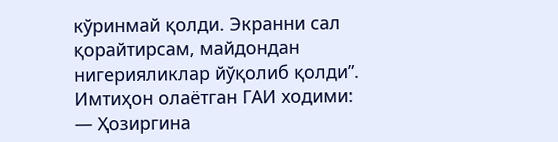кўринмай қолди. Экранни сал қорайтирсам, майдондан нигерияликлар йўқолиб қолди”.
Имтиҳон олаётган ГАИ ходими:
— Ҳозиргина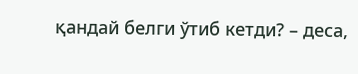қандай белги ўтиб кетди? – деса,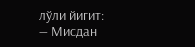лўли йигит:
— Мисдан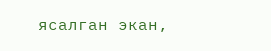ясалган экан,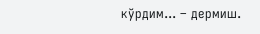кўрдим... – дермиш.